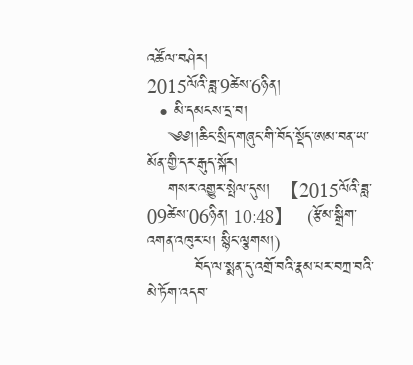འཚོལ་བཤེར།
2015ལོའི་ཟླ་9ཚེས་6ཉིན།
  • མི་དམངས་དྲ་བ།
    ༄༅།།ཆིང་སྲིད་གཞུང་གི་བོད་སྡོད་ཨམ་བན་ཡ་མོན་གྱི་དར་རྒུད་སྐོར།
    གསར་འགྱུར་སྤེལ་དུས།  【2015ལོའི་ཟླ་ 09ཚེས་06ཉིན། 10:48】   (རྩོམ་སྒྲིག་འགན་འཁུར་པ། སྙིང་ལྕགས།)
         བོད་ལ་སྨན་དུ་འགྲོ་བའི་རྣམ་པར་བཀྲ་བའི་མེ་ཏོག་འདབ་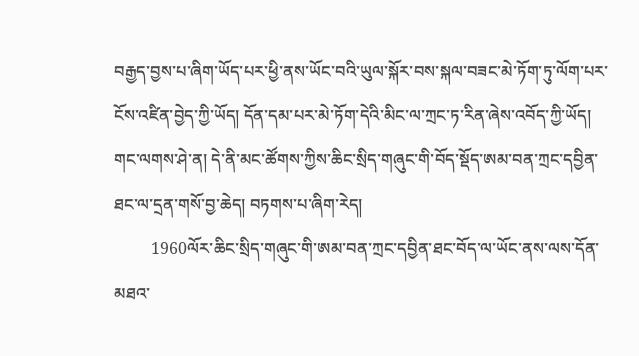བརྒྱད་བྱས་པ་ཞིག་ཡོད་པར་ཕྱི་ནས་ཡོང་བའི་ཡུལ་སྐོར་བས་སྐལ་བཟང་མེ་ཏོག་ཏུ་ལོག་པར་ངོས་འཛིན་བྱེད་ཀྱི་ཡོད། དོན་དམ་པར་མེ་ཏོག་དེའི་མིང་ལ་ཀྲང་ཏ་རིན་ཞེས་འབོད་ཀྱི་ཡོད། གང་ལགས་ཤེ་ན། དེ་ནི་མང་ཚོགས་ཀྱིས་ཆིང་སྲིད་གཞུང་གི་བོད་སྡོད་ཨམ་བན་ཀྲང་དབྱིན་ཐང་ལ་དྲན་གསོ་བྱ་ཆེད། བཏགས་པ་ཞིག་རེད།
         1960ལོར་ཆིང་སྲིད་གཞུང་གི་ཨམ་བན་ཀྲང་དབྱིན་ཐང་བོད་ལ་ཡོང་ནས་ལས་དོན་མཐའ་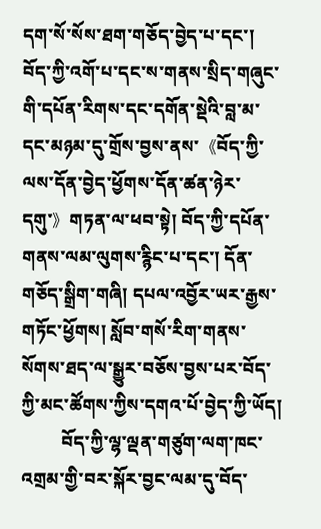དག་སོ་སོས་ཐག་གཅོད་བྱེད་པ་དང་། བོད་ཀྱི་འགོ་པ་དང་ས་གནས་སྲིད་གཞུང་གི་དཔོན་རིགས་དང་དགོན་སྡེའི་བླ་མ་དང་མཉམ་དུ་གྲོས་བྱས་ནས་《བོད་ཀྱི་ལས་དོན་བྱེད་ཕྱོགས་དོན་ཚན་ཉེར་དགུ་》གཏན་ལ་ཕབ་སྟེ། བོད་ཀྱི་དཔོན་གནས་ལམ་ལུགས་རྙིང་པ་དང་། དོན་གཅོད་སྒྲིག་གཞི། དཔལ་འབྱོར་ཡར་རྒྱས་གཏོང་ཕྱོགས། སློབ་གསོ་རིག་གནས་སོགས་ཐད་ལ་སྒྱུར་བཅོས་བྱས་པར་བོད་ཀྱི་མང་ཚོགས་ཀྱིས་དགའ་པོ་བྱེད་ཀྱི་ཡོད།
         བོད་ཀྱི་ལྷ་ལྡན་གཙུག་ལག་ཁང་འགྲམ་གྱི་བར་སྐོར་བྱང་ལམ་དུ་བོད་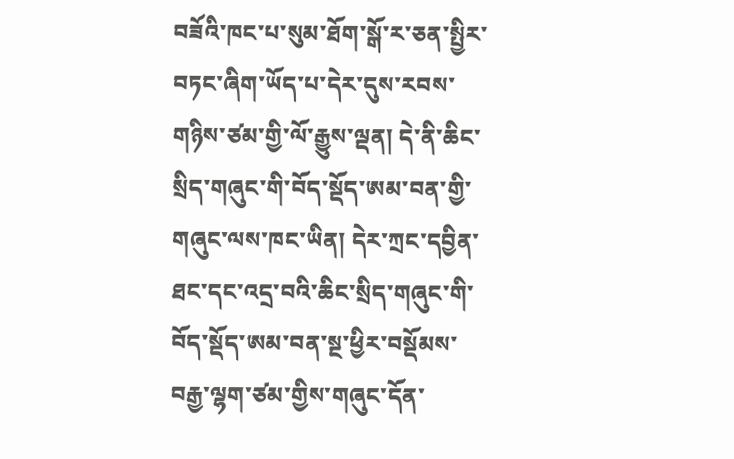བཟོའི་ཁང་པ་སུམ་ཐོག་སྒོ་ར་ཅན་སྤྱིར་བཏང་ཞིག་ཡོད་པ་དེར་དུས་རབས་གཉིས་ཙམ་གྱི་ལོ་རྒྱུས་ལྡན། དེ་ནི་ཆིང་སྲིད་གཞུང་གི་བོད་སྡོད་ཨམ་བན་གྱི་གཞུང་ལས་ཁང་ཡིན། དེར་ཀྲང་དབྱིན་ཐང་དང་འདྲ་བའི་ཆིང་སྲིད་གཞུང་གི་བོད་སྡོད་ཨམ་བན་སྔ་ཕྱིར་བསྡོམས་བརྒྱ་ལྷག་ཙམ་གྱིས་གཞུང་དོན་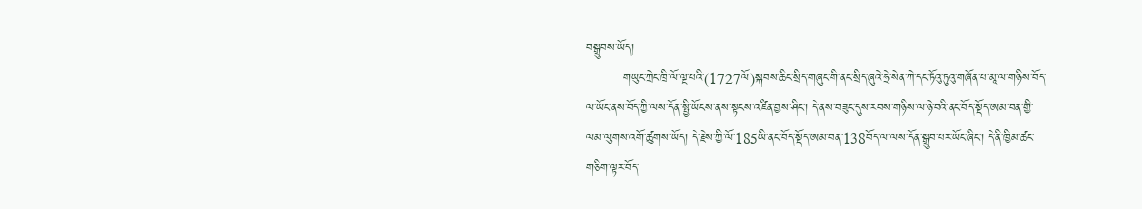བསྒྲུབས་ཡོད།
         གཡུང་ཀྲེང་ཁྲི་ལོ་ལྔ་པའི་(1727ལོ)སྐབས་ཆིང་སྲིད་གཞུང་གི་ནང་སྲིད་ཞུའེ་ཧྲེ་སེན་ཀེ་དང་ཏོའུ་ཏུའུ་གཞོན་པ་མཱ་ལ་གཉིས་བོད་ལ་ཡོང་ནས་བོད་ཀྱི་ལས་དོན་སྤྱི་ཡོངས་ནས་སྟངས་འཛིན་བྱས་ཤིང་། དེ་ནས་བཟུང་དུས་རབས་གཉིས་ལ་ཉེ་བའི་ནང་བོད་སྡོད་ཨམ་བན་གྱི་ལམ་ལུགས་འགོ་ཚུགས་ཡོད། དེ་རྗེས་ཀྱི་ལོ་185ཡི་ནང་བོད་སྡོད་ཨམ་བན་138བོད་ལ་ལས་དོན་སྒྲུབ་པར་ཡོང་ཞིང་། དེ་ནི་ཁྱིམ་ཚང་གཅིག་ལྟར་བོད་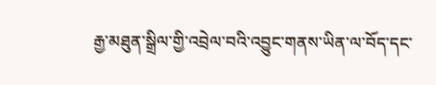རྒྱ་མཐུན་སྒྲིལ་གྱི་འབྲེལ་བའི་འབྱུང་གནས་ཡིན་ལ་བོད་དང་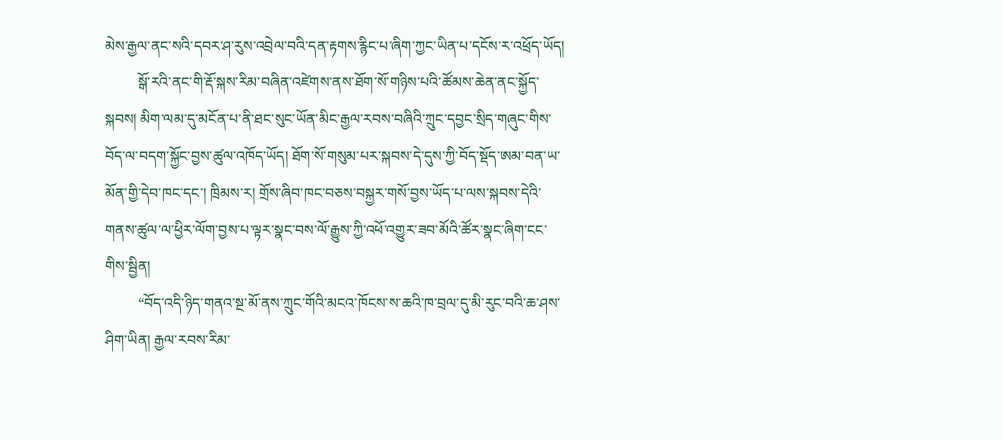མེས་རྒྱལ་ནང་སའི་དབར་ཤ་རུས་འབྲེལ་བའི་དན་རྟགས་རྙིང་པ་ཞིག་ཀྱང་ཡིན་པ་དངོས་ར་འཕྲོད་ཡོད།
         སྒོ་རའི་ནང་གི་རྡོ་སྐས་རིམ་བཞིན་འཛེགས་ནས་ཐོག་སོ་གཉིས་པའི་ཚོམས་ཆེན་ནང་སྐྱོད་སྐབས། མིག་ལམ་དུ་མངོན་པ་ནི་ཐང་སུང་ཡོན་མིང་རྒྱལ་རབས་བཞིའི་ཀྲུང་དབྱང་སྲིད་གཞུང་གིས་བོད་ལ་བདག་སྐྱོང་བྱས་ཚུལ་འཁོད་ཡོད། ཐོག་སོ་གསུམ་པར་སྐབས་དེ་དུས་ཀྱི་བོད་སྡོད་ཨམ་བན་ཡ་མོན་གྱི་དེབ་ཁང་དང་། ཁྲིམས་ར། གྲོས་ཞིབ་ཁང་བཅས་བསྐྱར་གསོ་བྱས་ཡོད་པ་ལས་སྐབས་དེའི་གནས་ཚུལ་ལ་ཕྱིར་ལོག་བྱས་པ་ལྟར་སྣང་བས་ལོ་རྒྱུས་ཀྱི་འཕོ་འགྱུར་ཟབ་མོའི་ཚོར་སྣང་ཞིག་ངང་གིས་སྦྱིན།
         “བོད་འདི་ཉིད་གནའ་སྔ་མོ་ནས་ཀྲུང་གོའི་མངའ་ཁོངས་ས་ཆའི་ཁ་བྲལ་དུ་མི་རུང་བའི་ཆ་ཤས་ཤིག་ཡིན། རྒྱལ་རབས་རིམ་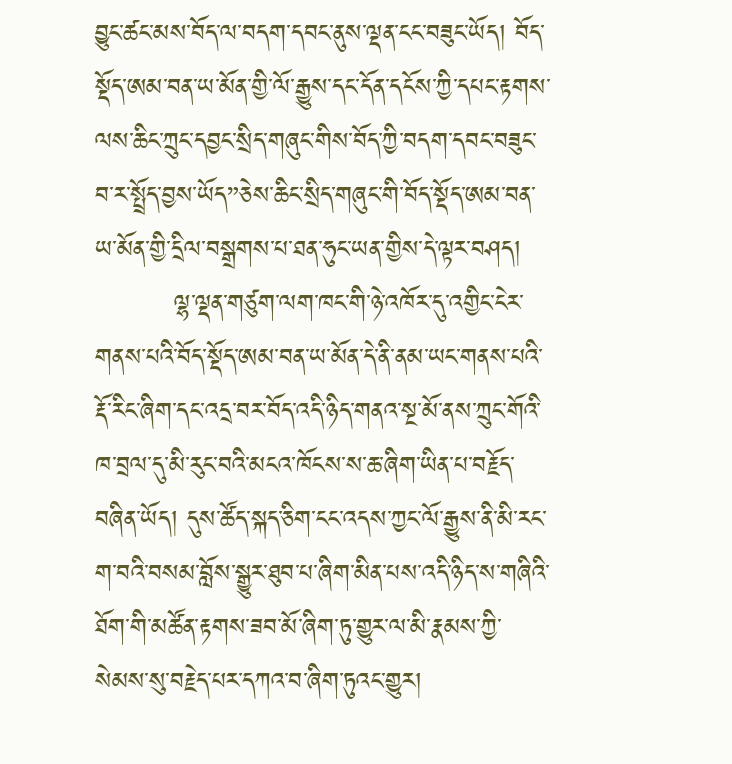བྱུང་ཚང་མས་བོད་ལ་བདག་དབང་ནུས་ལྡན་ངང་བཟུང་ཡོད། བོད་སྡོད་ཨམ་བན་ཡ་མོན་གྱི་ལོ་རྒྱུས་དང་དོན་དངོས་ཀྱི་དཔང་རྟགས་ལས་ཆིང་ཀྲུང་དབྱང་སྲིད་གཞུང་གིས་བོད་ཀྱི་བདག་དབང་བཟུང་བ་ར་སྤྲོད་བྱས་ཡོད”ཅེས་ཆིང་སྲིད་གཞུང་གི་བོད་སྡོད་ཨམ་བན་ཡ་མོན་གྱི་དྲིལ་བསྒྲགས་པ་ཐན་ཧུང་ཡན་གྱིས་དེ་ལྟར་བཤད།
         ལྷ་ལྡན་གཙུག་ལག་ཁང་གི་ཉེ་འཁོར་དུ་འགྱིང་ངེར་གནས་པའི་བོད་སྡོད་ཨམ་བན་ཡ་མོན་དེ་ནི་ནམ་ཡང་གནས་པའི་རྡོ་རིང་ཞིག་དང་འདྲ་བར་བོད་འདི་ཉིད་གནའ་སྔ་མོ་ནས་ཀྲུང་གོའི་ཁ་བྲལ་དུ་མི་རུང་བའི་མངའ་ཁོངས་ས་ཆ་ཞིག་ཡིན་པ་བརྗོད་བཞིན་ཡོད། དུས་ཚོད་སྐད་ཅིག་ངང་འདས་ཀྱང་ལོ་རྒྱུས་ནི་མི་རང་ག་བའི་བསམ་བློས་སྒྱུར་ཐུབ་པ་ཞིག་མིན་པས་འདི་ཉིད་ས་གཞིའི་ཐོག་གི་མཚོན་རྟགས་ཟབ་མོ་ཞིག་ཏུ་གྱུར་ལ་མི་རྣམས་ཀྱི་སེམས་སུ་བརྗེད་པར་དཀའ་བ་ཞིག་ཏུའང་གྱུར།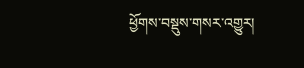ཕྱོགས་བསྡུས་གསར་འགྱུར།